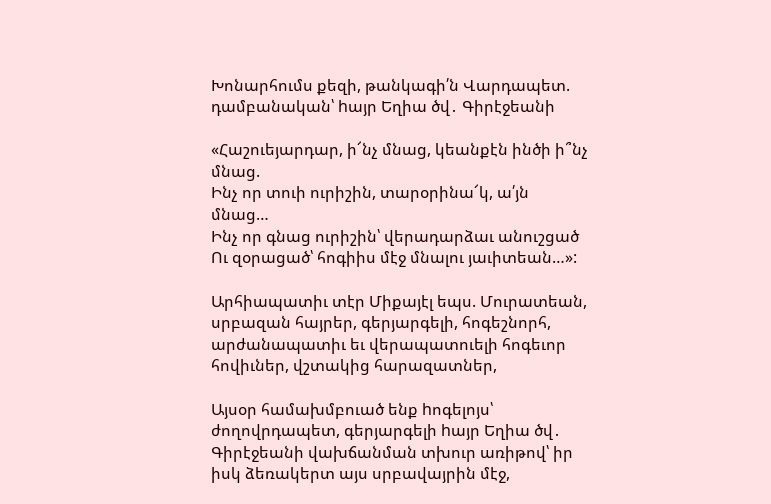Խոնարհումս քեզի, թանկագի՛ն Վարդապետ. դամբանական՝ hայր Եղիա ծվ․ Գիրէջեանի

«Հաշուեյարդար, ի՜նչ մնաց, կեանքէն ինծի ի՞նչ մնաց.
Ինչ որ տուի ուրիշին, տարօրինա՜կ, ա՛յն մնաց…
Ինչ որ գնաց ուրիշին՝ վերադարձաւ անուշցած
Ու զօրացած՝ հոգիիս մէջ մնալու յաւիտեան…»:

Արհիապատիւ տէր Միքայէլ եպս. Մուրատեան, սրբազան հայրեր, գերյարգելի, հոգեշնորհ, արժանապատիւ եւ վերապատուելի հոգեւոր հովիւներ, վշտակից հարազատներ,

Այսօր համախմբուած ենք hոգելոյս՝ ժողովրդապետ, գերյարգելի hայր Եղիա ծվ․ Գիրէջեանի վախճանման տխուր առիթով՝ իր իսկ ձեռակերտ այս սրբավայրին մէջ,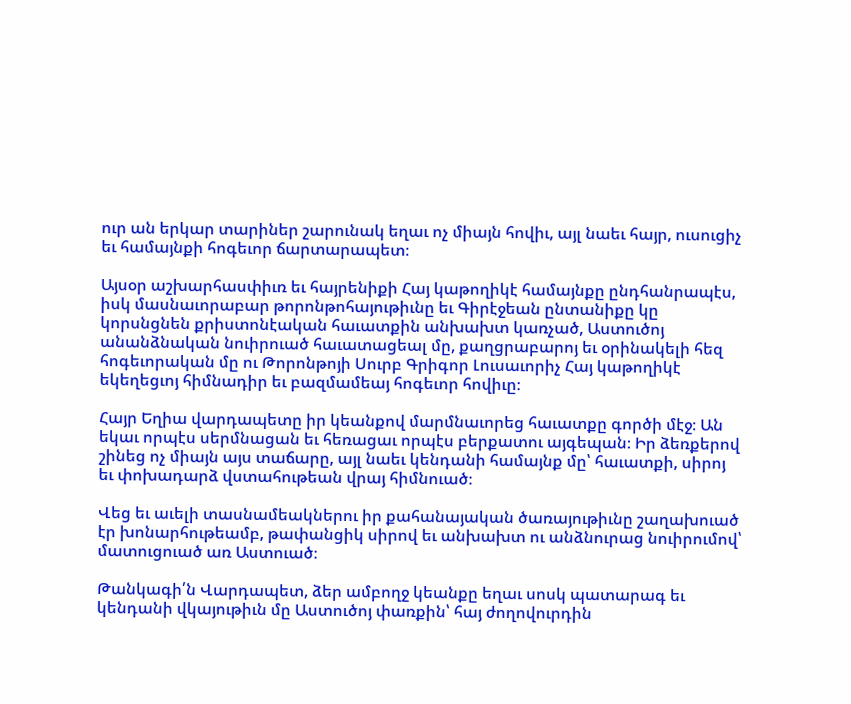ուր ան երկար տարիներ շարունակ եղաւ ոչ միայն հովիւ, այլ նաեւ հայր, ուսուցիչ եւ համայնքի հոգեւոր ճարտարապետ։

Այսօր աշխարհասփիւռ եւ հայրենիքի Հայ կաթողիկէ համայնքը ընդհանրապէս, իսկ մասնաւորաբար թորոնթոհայութիւնը եւ Գիրէջեան ընտանիքը կը կորսնցնեն քրիստոնէական հաւատքին անխախտ կառչած, Աստուծոյ անանձնական նուիրուած հաւատացեալ մը, քաղցրաբարոյ եւ օրինակելի հեզ հոգեւորական մը ու Թորոնթոյի Սուրբ Գրիգոր Լուսաւորիչ Հայ կաթողիկէ եկեղեցւոյ հիմնադիր եւ բազմամեայ հոգեւոր հովիւը։

Հայր Եղիա վարդապետը իր կեանքով մարմնաւորեց հաւատքը գործի մէջ։ Ան եկաւ որպէս սերմնացան եւ հեռացաւ որպէս բերքատու այգեպան։ Իր ձեռքերով շինեց ոչ միայն այս տաճարը, այլ նաեւ կենդանի համայնք մը՝ հաւատքի, սիրոյ եւ փոխադարձ վստահութեան վրայ հիմնուած։

Վեց եւ աւելի տասնամեակներու իր քահանայական ծառայութիւնը շաղախուած էր խոնարհութեամբ, թափանցիկ սիրով եւ անխախտ ու անձնուրաց նուիրումով՝ մատուցուած առ Աստուած։

Թանկագի՛ն Վարդապետ, ձեր ամբողջ կեանքը եղաւ սոսկ պատարագ եւ կենդանի վկայութիւն մը Աստուծոյ փառքին՝ հայ ժողովուրդին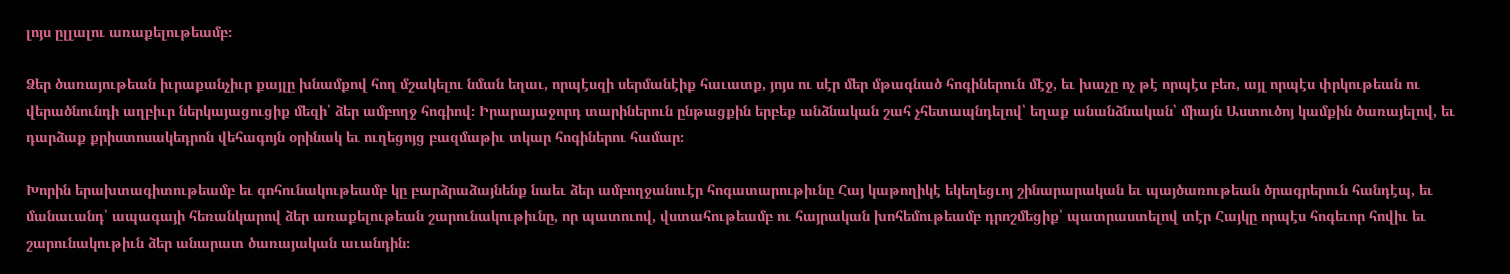լոյս ըլլալու առաքելութեամբ։

Ձեր ծառայութեան իւրաքանչիւր քայլը խնամքով հող մշակելու նման եղաւ, որպէսզի սերմանէիք հաւատք, յոյս ու սէր մեր մթագնած հոգիներուն մէջ, եւ խաչը ոչ թէ որպէս բեռ, այլ որպէս փրկութեան ու վերածնունդի աղբիւր ներկայացուցիք մեզի՝ ձեր ամբողջ հոգիով։ Իրարայաջորդ տարիներուն ընթացքին երբեք անձնական շահ չհետապնդելով՝ եղաք անանձնական՝ միայն Աստուծոյ կամքին ծառայելով, եւ դարձաք քրիստոսակեդրոն վեհագոյն օրինակ եւ ուղեցոյց բազմաթիւ տկար հոգիներու համար։

Խորին երախտագիտութեամբ եւ գոհունակութեամբ կը բարձրաձայնենք նաեւ ձեր ամբողջանուէր հոգատարութիւնը Հայ կաթողիկէ եկեղեցւոյ շինարարական եւ պայծառութեան ծրագրերուն հանդէպ, եւ մանաւանդ՝ ապագայի հեռանկարով ձեր առաքելութեան շարունակութիւնը, որ պատուով, վստահութեամբ ու հայրական խոհեմութեամբ դրոշմեցիք՝ պատրաստելով տէր Հայկը որպէս հոգեւոր հովիւ եւ շարունակութիւն ձեր անարատ ծառայական աւանդին։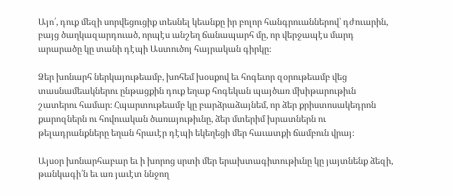Այո՛, դուք մեզի սորվեցուցիք տեսնել կեանքը իր բոլոր հանգրուաններով՝ դժուարին, բայց ծաղկազարդուած, որպէս անշեղ ճանապարհ մը, որ վերջապէս մարդ արարածը կը տանի դէպի Աստուծոյ հայրական գիրկը։

Ձեր խոնարհ ներկայութեամբ, խոհեմ խօսքով եւ հոգեւոր զօրութեամբ վեց տասնամեակներու ընթացքին դուք եղաք հոգեկան պայծառ մխիթարութիւն շատերու համար։ Հպարտութեամբ կը բարձրաձայնեմ, որ ձեր քրիստոսակեդրոն քարոզներն ու հովուական ծառայութիւնը, ձեր մտերիմ խրատներն ու թելադրանքները եղան հրաւէր դէպի եկեղեցի մեր հաւատքի ճամբուն վրայ։

Այսօր խոնարհաբար եւ ի խորոց սրտի մեր երախտագիտութիւնը կը յայտնենք ձեզի, թանկագի՛ն եւ առ յաւէտ ննջող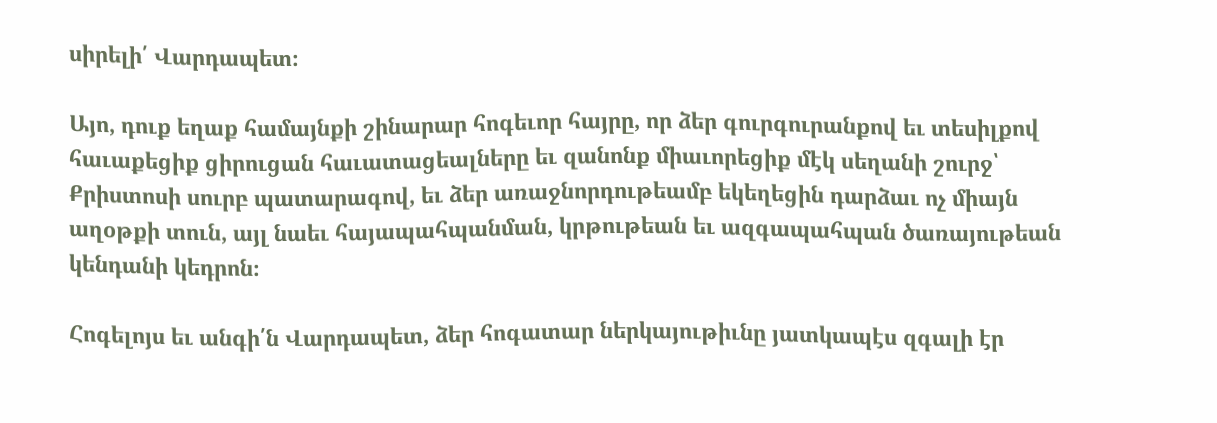սիրելի՛ Վարդապետ։

Այո, դուք եղաք համայնքի շինարար հոգեւոր հայրը, որ ձեր գուրգուրանքով եւ տեսիլքով հաւաքեցիք ցիրուցան հաւատացեալները եւ զանոնք միաւորեցիք մէկ սեղանի շուրջ՝ Քրիստոսի սուրբ պատարագով, եւ ձեր առաջնորդութեամբ եկեղեցին դարձաւ ոչ միայն աղօթքի տուն, այլ նաեւ հայապահպանման, կրթութեան եւ ազգապահպան ծառայութեան կենդանի կեդրոն։

Հոգելոյս եւ անգի՛ն Վարդապետ, ձեր հոգատար ներկայութիւնը յատկապէս զգալի էր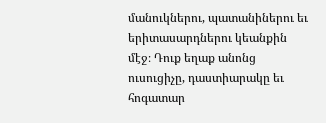մանուկներու, պատանիներու եւ երիտասարդներու կեանքին մէջ։ Դուք եղաք անոնց ուսուցիչը, դաստիարակը եւ հոգատար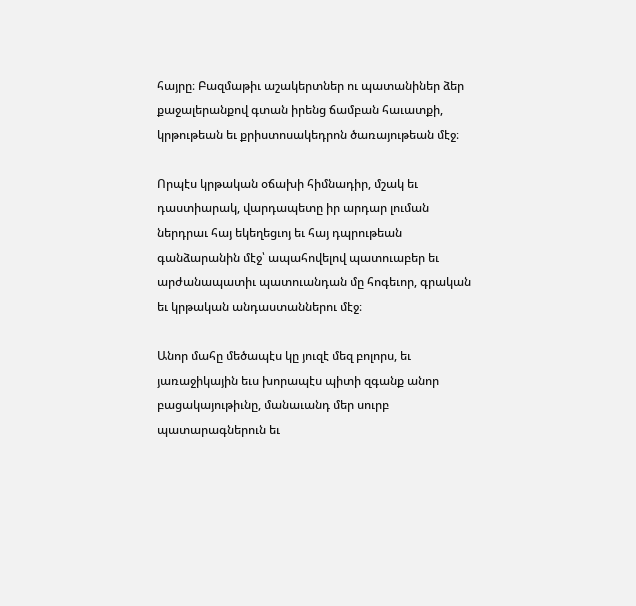հայրը։ Բազմաթիւ աշակերտներ ու պատանիներ ձեր քաջալերանքով գտան իրենց ճամբան հաւատքի, կրթութեան եւ քրիստոսակեդրոն ծառայութեան մէջ։

Որպէս կրթական օճախի հիմնադիր, մշակ եւ դաստիարակ, վարդապետը իր արդար լուման ներդրաւ հայ եկեղեցւոյ եւ հայ դպրութեան գանձարանին մէջ՝ ապահովելով պատուաբեր եւ արժանապատիւ պատուանդան մը հոգեւոր, գրական եւ կրթական անդաստաններու մէջ։

Անոր մահը մեծապէս կը յուզէ մեզ բոլորս, եւ յառաջիկային եւս խորապէս պիտի զգանք անոր բացակայութիւնը, մանաւանդ մեր սուրբ պատարագներուն եւ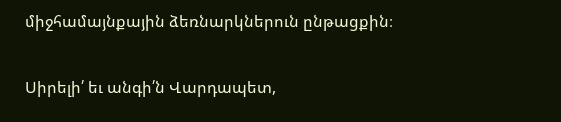միջհամայնքային ձեռնարկներուն ընթացքին։

Սիրելի՛ եւ անգի՛ն Վարդապետ,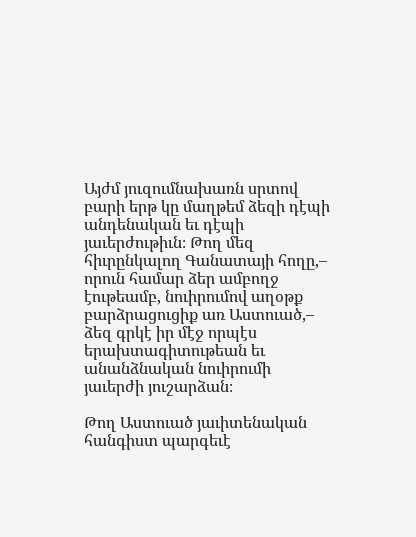Այժմ յուզումնախառն սրտով բարի երթ կը մաղթեմ ձեզի դէպի անդենական եւ դէպի յաւերժութիւն։ Թող մեզ հիւրընկալող Գանատայի հողը,– որուն համար ձեր ամբողջ էութեամբ, նուիրումով աղօթք բարձրացուցիք առ Աստուած,– ձեզ գրկէ իր մէջ որպէս երախտագիտութեան եւ անանձնական նուիրումի յաւերժի յուշարձան։

Թող Աստուած յաւիտենական հանգիստ պարգեւէ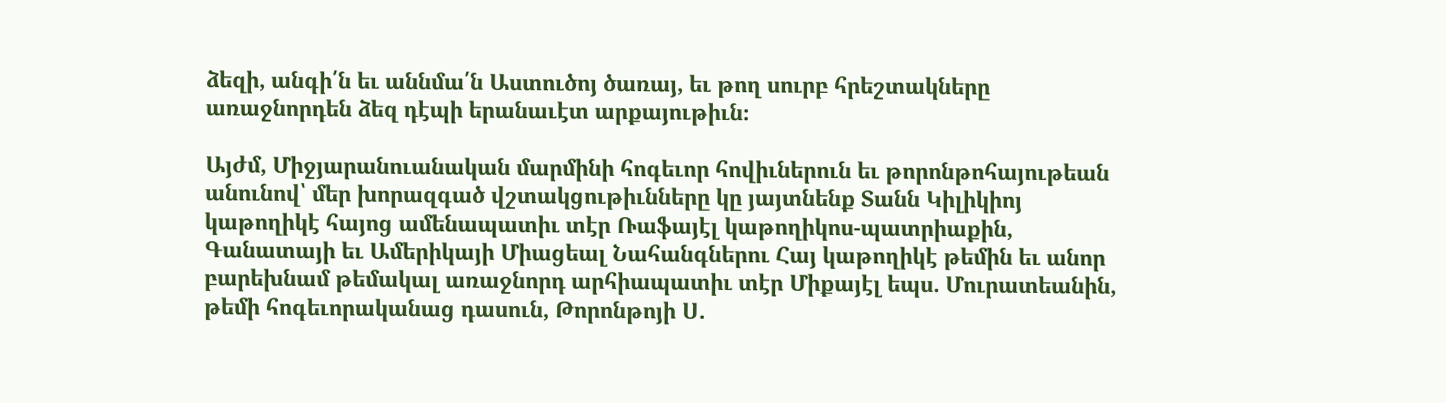ձեզի, անգի՛ն եւ աննմա՛ն Աստուծոյ ծառայ, եւ թող սուրբ հրեշտակները առաջնորդեն ձեզ դէպի երանաւէտ արքայութիւն։

Այժմ, Միջյարանուանական մարմինի հոգեւոր հովիւներուն եւ թորոնթոհայութեան անունով՝ մեր խորազգած վշտակցութիւնները կը յայտնենք Տանն Կիլիկիոյ կաթողիկէ հայոց ամենապատիւ տէր Ռաֆայէլ կաթողիկոս-պատրիաքին, Գանատայի եւ Ամերիկայի Միացեալ Նահանգներու Հայ կաթողիկէ թեմին եւ անոր բարեխնամ թեմակալ առաջնորդ արհիապատիւ տէր Միքայէլ եպս. Մուրատեանին, թեմի հոգեւորականաց դասուն, Թորոնթոյի Ս.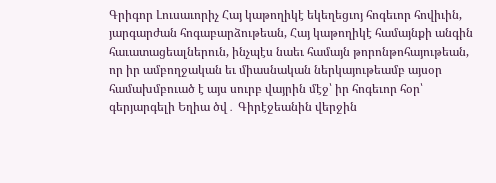Գրիգոր Լուսաւորիչ Հայ կաթողիկէ եկեղեցւոյ հոգեւոր հովիւին, յարգարժան հոգաբարձութեան, Հայ կաթողիկէ համայնքի անգին հաւատացեալներուն, ինչպէս նաեւ համայն թորոնթոհայութեան, որ իր ամբողջական եւ միասնական ներկայութեամբ այսօր համախմբուած է այս սուրբ վայրին մէջ՝ իր հոգեւոր հօր՝ գերյարգելի Եղիա ծվ․ Գիրէջեանին վերջին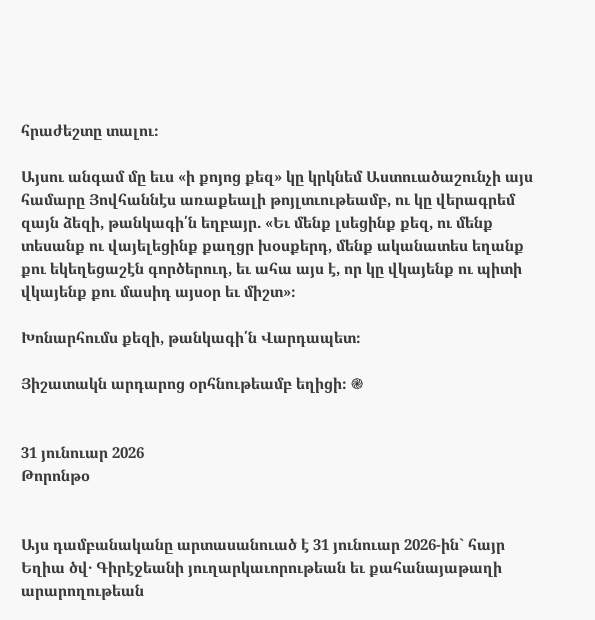հրաժեշտը տալու։

Այսու անգամ մը եւս «ի քոյոց քեզ» կը կրկնեմ Աստուածաշունչի այս համարը Յովհաննէս առաքեալի թոյլտւութեամբ, ու կը վերագրեմ զայն ձեզի, թանկագի՛ն եղբայր. «Եւ մենք լսեցինք քեզ, ու մենք տեսանք ու վայելեցինք քաղցր խօսքերդ, մենք ականատես եղանք քու եկեղեցաշէն գործերուդ, եւ ահա այս է, որ կը վկայենք ու պիտի վկայենք քու մասիդ այսօր եւ միշտ»։

Խոնարհումս քեզի, թանկագի՛ն Վարդապետ։

Յիշատակն արդարոց օրհնութեամբ եղիցի։ ֎


31 յունուար 2026
Թորոնթօ


Այս դամբանականը արտասանուած է 31 յունուար 2026-ին` հայր Եղիա ծվ․ Գիրէջեանի յուղարկաւորութեան եւ քահանայաթաղի արարողութեան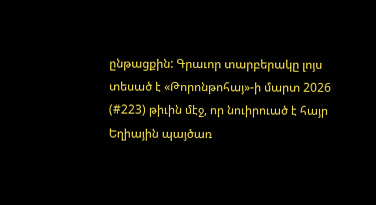ընթացքին: Գրաւոր տարբերակը լոյս տեսած է «Թորոնթոհայ»-ի մարտ 2026 (#223) թիւին մէջ, որ նուիրուած է հայր Եղիային պայծառ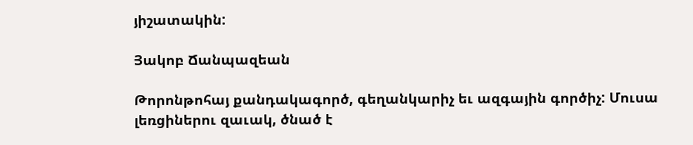յիշատակին:

Յակոբ Ճանպազեան

Թորոնթոհայ քանդակագործ, գեղանկարիչ եւ ազգային գործիչ: Մուսա լեռցիներու զաւակ, ծնած է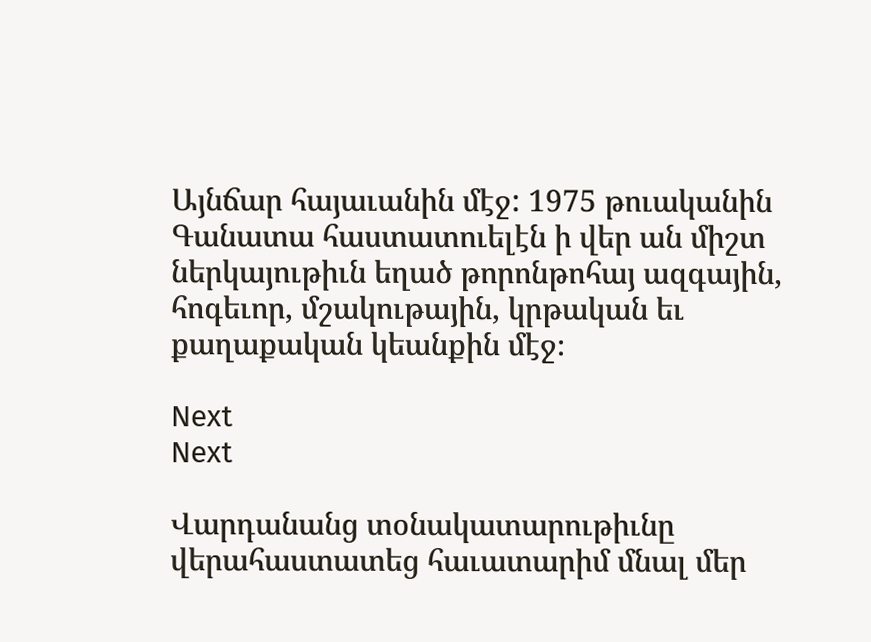Այնճար հայաւանին մէջ: 1975 թուականին Գանատա հաստատուելէն ի վեր ան միշտ ներկայութիւն եղած թորոնթոհայ ազգային, հոգեւոր, մշակութային, կրթական եւ քաղաքական կեանքին մէջ։

Next
Next

Վարդանանց տօնակատարութիւնը վերահաստատեց հաւատարիմ մնալ մեր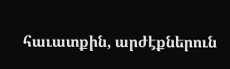հաւատքին, արժէքներուն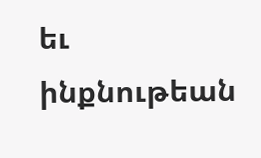եւ ինքնութեան